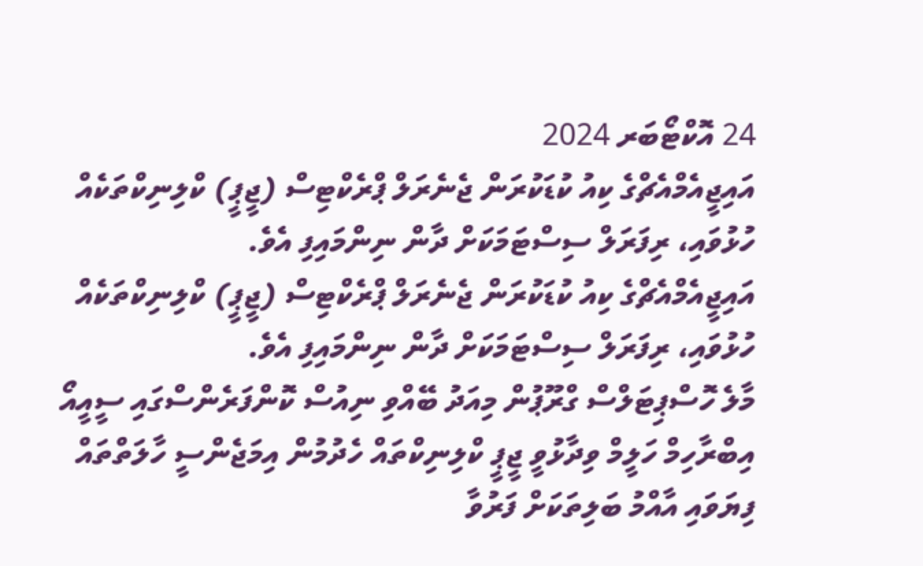24 އޮކްޓޯބަރ 2024
އައިޖީއެމްއެޗްގެ ކިއު ކުޑަކުރަން ޖެނެރަލް ޕްރެކްޓިސް (ޖީޕީ) ކްލިނިކްތަކެއް ހުޅުވައި، ރިފަރަލް ސިސްޓަމަކަށް ދާން ނިންމައިފި އެވެ.
އައިޖީއެމްއެޗްގެ ކިއު ކުޑަކުރަން ޖެނެރަލް ޕްރެކްޓިސް (ޖީޕީ) ކްލިނިކްތަކެއް ހުޅުވައި، ރިފަރަލް ސިސްޓަމަކަށް ދާން ނިންމައިފި އެވެ.
މާލެ ހޮސްޕިޓަލްސް ގްރޫޕުން މިއަދު ބޭއްވި ނިއުސް ކޮންފަރެންސްގައި ސީއީއޯ އިބްރާހިމް ހަލީމް ވިދާޅުވީ ޖީޕީ ކްލިނިކްތައް ހެދުމުން އިމަޖެންސީ ހާލަތްތައް ފިޔަވައި އާއްމު ބަލިތަކަށް ފަރުވާ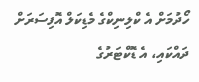ހޯދުމަށް އެ ކްލިނިކްގެ މެޑިކަލް އޮފިސަރަށް ދައްކައި، އެ ޑޮކްޓަރުގެ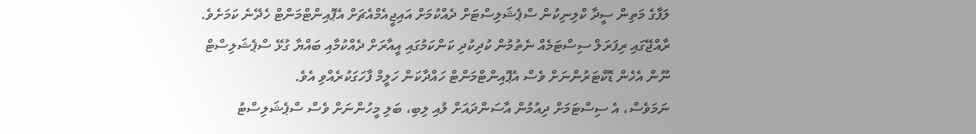ލަފާގެ މަތިން ސީދާ ކްލިނިކުން ސްޕެޝަލިސްޓަށް ދެއްކުމަށް އައިޖީއެމްއެޗަށް އެޕޮއިންޓްމަންޓް ހެދޭނެ ކަމަށެވެ.
ރާއްޖޭގައި ރިފަރަލް ސިސްޓަމެއް ނެތުމުން ކުދިކުދި ކަންކަމުގައި އީއާރަށް ދެއްކުމާއި ބައްޔާ ގުޅޭ ސްޕެޝަލިސްޓް ނޫން އެހެން ޑޮކްޓަރުންނަށް ވެސް އެޕޮއިންޓްމަންޓް ހައްދާކަން ހަލީމް ފާހަގަކުރެއްވި އެވެ.
ނަމަވެސް، އެ ސިސްޓަމަށް ދިއުމުން އާސަންދައަށް ލުއި ލިބި، ބަލި މީހުންނަށް ވެސް ސްޕެޝަލިސްޓު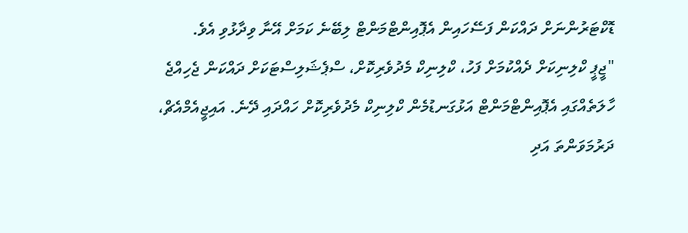ޑޮކްޓަރުންނަށް ދައްކަން ފަސޭހައިން އެޕޮއިންޓްމަންޓް ލިބޭނެ ކަމަށް އޭނާ ވިދާޅުވި އެވެ.
"ޖީޕީ ކްލިނިކަށް ދެއްކުމަށް ފަހު، ކްލިނިކް މެދުވެރިކޮށް، ސްޕެޝަލިސްޓަކަށް ދައްކަން ޖެހިއްޖެ ހާލަތެއްގައި އެޕޮއިންޓްމަންޓް އަޅުގަނޑުމެން ކްލިނިކް މެދުވެރިކޮށް ހައްދައި ދޭނެ. އައިޖީއެމްއެޗް، ދަރުމަވަންތަ އަދި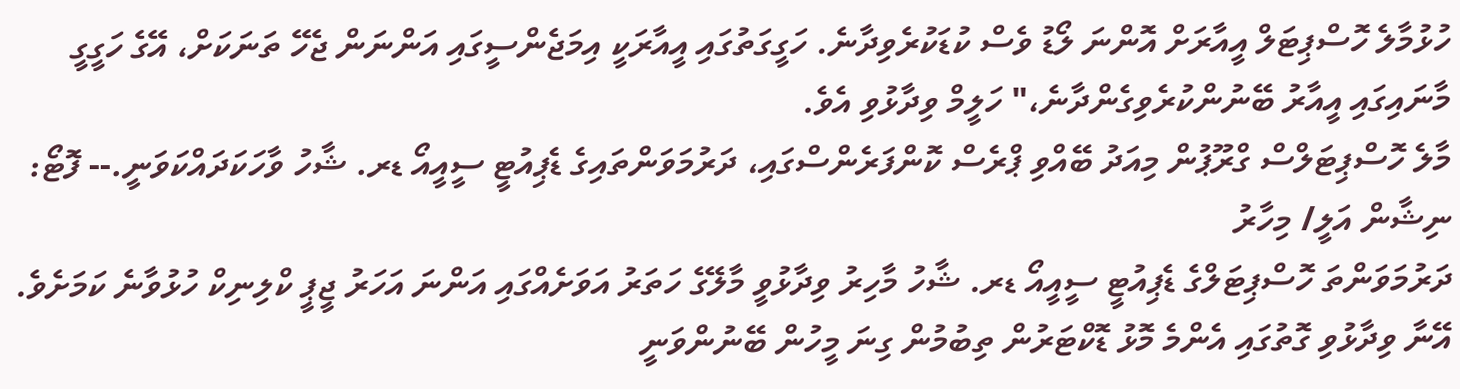ހުޅުމާލެ ހޮސްޕިޓަލް އީއާރަށް އޮންނަ ލޯޑު ވެސް ކުޑަކުރެވިދާނެ. ހަގީގަތުގައި އީއާރަކީ އިމަޖެންސީގައި އަންނަން ޖެހޭ ތަނަކަށް، އޭގެ ހަގީގީ މާނައިގައި އީއާރު ބޭނުންކުރެވިގެންދާނެ،" ހަލީމް ވިދާޅުވި އެވެ.
މާލެ ހޮސްޕިޓަލްސް ގްރޫޕުން މިއަދު ބޭއްވި ޕްރެސް ކޮންފަރެންސްގައި، ދަރުމަވަންތައިގެ ޑެޕިއުޓީ ސީއީއޯ ޑރ. ޝާހު ވާހަކަދައްކަވަނީ.-- ފޮޓޯ: ނިޝާން އަލީ/ މިހާރު
ދަރުމަވަންތަ ހޮސްޕިޓަލްގެ ޑެޕިއުޓީ ސީއީއޯ ޑރ. ޝާހު މާހިރު ވިދާޅުވީ މާލޭގެ ހަތަރު އަވަށެއްގައި އަންނަ އަހަރު ޖީޕީ ކްލިނިކް ހުޅުވާނެ ކަމަށެވެ.
އޭނާ ވިދާޅުވި ގޮތުގައި އެންމެ މޮޅު ޑޮކްޓަރުން ތިބުމުން ގިނަ މީހުން ބޭނުންވަނީ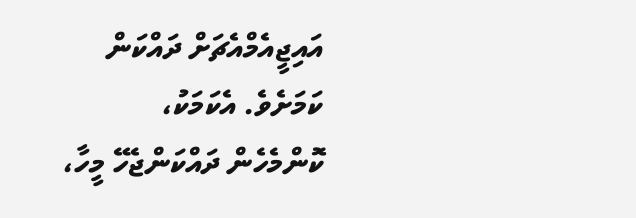އައިޖީއެމްއެޗަށް ދައްކަން ކަމަށެވެ. އެކަމަކު، ކޮންމެހެން ދައްކަންޖެހޭ މީހާ،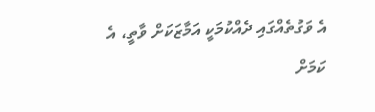އެ ވަގުތެއްގައި ދެއްކުމަކީ އަމާޒަކަށް ވާތީ، އެ ކަމަށް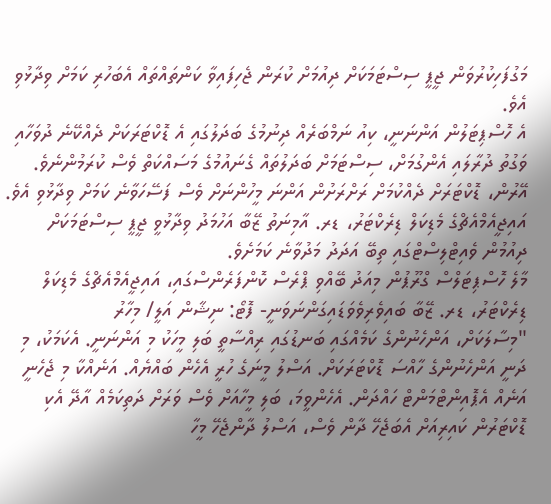މަގުފަހިކުރުވަން ޖީޕީ ސިސްޓަމަކަށް ދިއުމަށް ކުރަން ޖެހިފައިވާ ކަންތައްތައް އެބަހުރި ކަމަށް ވިދާޅުވި އެވެ.
އެ ހޮސްޕިޓަލުން އަންނަނީ، ކިއު ނަމްބަރެއް ދިނުމުގެ ބަދަލުގައި އެ ޑޮކްޓަރަކަށް ދެއްކޭނެ ދުވަހާއި ވަގުތު ދުރާލައި އެންގުމަށް، ސިސްޓަމަށް ބަދަލުތައް ގެނައުމުގެ މަސައްކަތް ވެސް ކުރަމުންނެވެ. އޭރުން، ޑޮކްޓަރަށް ދެއްކުމަށް ރަށްރަށުން އަންނަ މީހުންނަށް ވެސް ފަސޭހަވާނެ ކަމަށް ވިދާޅުވި އެވެ.
އައިޖީއެމްއެޗްގެ މެޑިކަލް ޑިރެކްޓަރު، ޑރ. އާމިނަތު ޒޭބާ އަހުމަދު ވިދާޅުވީ ޖީޕީ ސިސްޓަމަކަށް ދިއުމުން ވެއިޓްލިސްޓްގައި ތިބޭ އަދަދު މަދުވާނެ ކަމަށެވެ.
މާލެ ހޮސްޕިޓަލްސް ގްރޫޕުން މިއަދު ބޭއްވި ޕްރެސް ކޮންފަރެންސްގައި، އައިޖީއެމްއެޗްގެ މެޑިކަލް ޑިރެކްޓަރު، ޑރ. ޒޭބާ ބައިވެރިވެވަޑައިގަންނަވަނީ- ފޮޓޯ: ނިޝާން އަލީ/ މިހާރު
"މިސާލަކަށް، އަންހެނުންގެ ކަމެއްގައި ބަނޑުގައި ރިއްސާތީ ބަލި މީހަކު މި އަންނަނީ. އެކަމަކު، މި ދަނީ އަންހެނުންގެ ހާއްސަ ޑޮކްޓަރަކަށް. އަސްލު މީނަގެ ހުރީ އެހެން ބައްޔެއް. އަނެއްކާ މި ޖެހެނީ އަނެއް އެޕޮއިންޓްމަންޓް ހައްދަން. އެހެންވީމަ، ބަލި މީހާއަށް ވެސް ވަރަށް ދަތިކަމެއް އާދޭ އެކި ޑޮކްޓަރުން ކައިރިއަށް އެބަޖެހޭ ދާން ވެސް، އަސްލު ދާންޖެހޭ މީހާ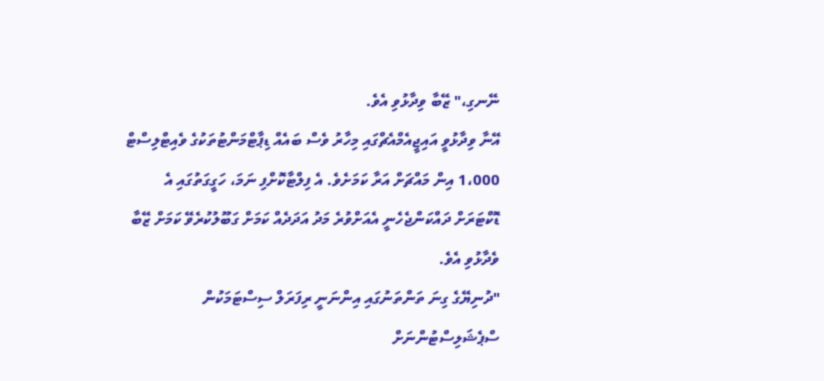ނޭނގި،" ޒޭބާ ވިދާޅުވި އެވެ.
އޭނާ ވިދާޅުވީ އައިޖީއެމްއެޗްގައި މިހާރު ވެސް ބައެއް ޑިޕާޓްމަންޓުތަކުގެ ވެއިޓްލިސްޓް 1،000 އިން މައްޗަށް އަރާ ކަމަށެވެ. އެ ފިލްޓާކޮށްފި ނަމަ، ހަގީގަތުގައި އެ ޑޮކްޓަރަށް ދައްކަންޖެހެނީ އެއަށްވުރެ މަދު އަދަދެއް ކަމަށް ގަބޫލުކުރެވޭ ކަމަށް ޒޭބާ ވެދާޅުވި އެވެ.
"ދުނިޔޭގެ ގިނަ ތަންތަނުގައި އިންނަނީ ރިފަރަލް ސިސްޓަމަކުން ސްޕެޝަލިސްޓުންނަށް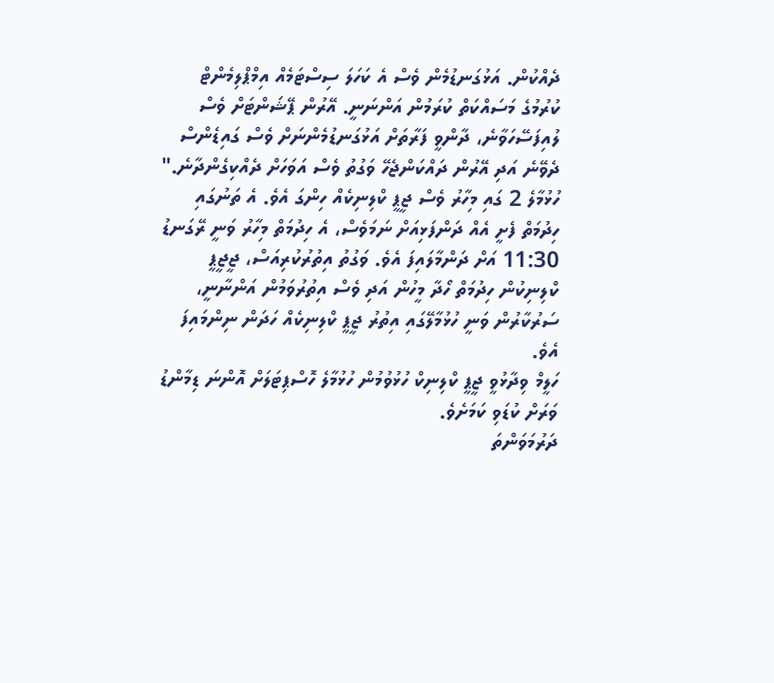ދެއްކުން. އަޅުގަނޑުމެން ވެސް އެ ކަހަލަ ސިސްޓަމެއް އިމްޕްލިމެންޓް ކުރުމުގެ މަސައްކަތް ކުރަމުން އަންނަނީ. އޭރުން ޕޭޝަންޓަށް ވެސް ލުއިފަސޭހަވާނެ، ދާންވީ ފަރާތަށް އަޅުގަނޑުމެންނަށް ވެސް ގައިޑެންސް ދެވޭނެ އަދި އޭރުން ދައްކަންޖެހޭ ވަގުތު ވެސް އަވަހަށް ދެއްކިގެންދާނެ."
ހުޅުމާލެ 2 ގައި މިހާރު ވެސް ޖީޕީ ކްލިނިކެއް ހިންގަ އެވެ. އެ ތަނުގައި ހިދުމަތް ފެށީ އެއް ދަންފަޅިއަށް ނަމަވެސް، އެ ހިދުމަތް މިހާރު ވަނީ ރޭގަނޑު 11:30 އަށް ދަންމާލައިފަ އެވެ. ވަގުތު އިތުރުކުރިއަސް، ޖީޖީޕީ ކްލިނިކުން ހިދުމަތް ހޯދާ މީހުން އަދި ވެސް އިތުރުވަމުން އަންނާނީ، ސަރުކާރުން ވަނީ ހުޅުމާލޭގައި އިތުރު ޖީޕީ ކްލިނިކެއް ހަދަން ނިންމައިފަ އެވެ.
ހަލީމް ވިދާޅުވީ ޖީޕީ ކްލިނިކް ހުޅުވުމުން ހުޅުމާލެ ހޮސްޕިޓަލަށް އޮންނަ ޑިމާންޑު ވަރަށް ކުޑަވި ކަމަށެވެ.
ދަރުމަވަންތަ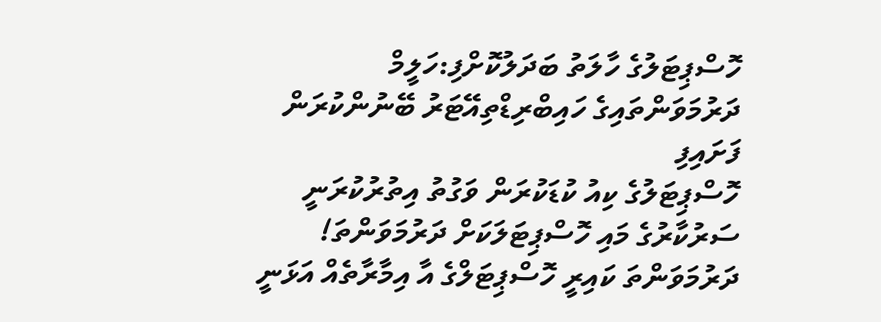ހޮސްޕިޓަލުގެ ހާލަތު ބަދަލުކޮށްފި:ހަލީމް
ދަރުމަވަންތައިގެ ހައިބްރިޑްތިއޭޓަރު ބޭނުންކުރަން ފަށައިފި
ހޮސްޕިޓަލުގެ ކިއު ކުޑަކުރަން ވަގުތު އިތުރުކުރަނީ
ސަރުކާރުގެ މައި ހޮސްޕިޓަލަކަށް ދަރުމަވަންތަ!
ދަރުމަވަންތަ ކައިރީ ހޮސްޕިޓަލްގެ އާ އިމާރާތެއް އަޅަނީ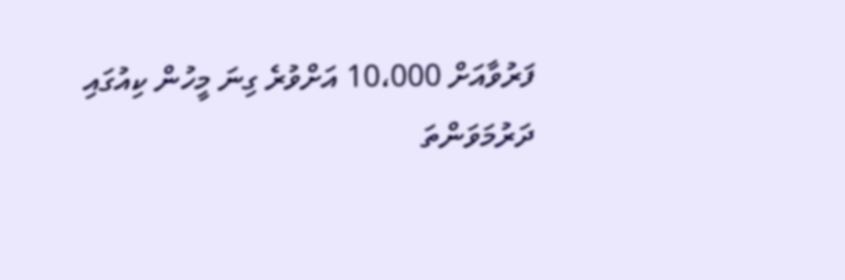ފަރުވާއަށް 10،000 އަށްވުރެ ގިނަ މީހުން ކިއުގައި
ދަރުމަވަންތަ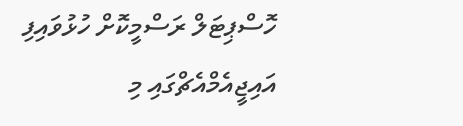ހޮސްޕިޓަލް ރަސްމީކޮށް ހުޅުވައިފި
އައިޖީއެމްއެޗްގައި މި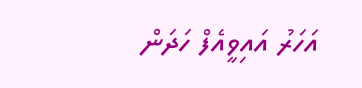އަހަރު އައިވީއެފް ހަދަން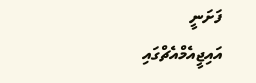ފަށަނީ
އައިޖީއެމްއެޗްގައި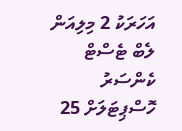އަހަރަކު 2 މިލިއަން ލެބް ޓެސްޓް
ކެންސަރު ހޮސްޕިޓަލަށް 25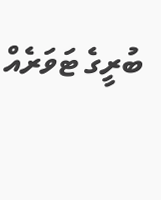ބުރީގެ ޓަވަރެއް